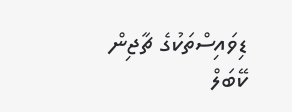ޑިވައިސްތަކުގެ ޗާޖިން ކޭބަލް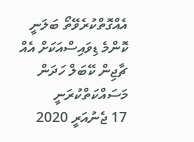އެއްގޮތްކުރެވޭތޯ ބަލަނީ
ކޮންމެ ޑިވައިސްއަކަށް އެއް ޗާޖިން ކޭބަލް ހަދަން މަސައްކަތްކުރަނީ
17 ޖެނުއަރީ 2020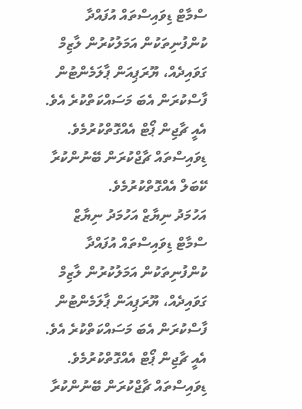ސްމާޓް ޑިވައިސްތައް އުފައްދާ ކުންފުނިތަކުން އަމަލުކުރުން ލާޒިމް ގަވައިދެއް، ޔޫރަޕިއަން ޕާލަމެންޓުން ފާސްކުރަން އެބަ މަސައްކަތްކުރެ އެވެ. އެއީ ޗާޖިން ޕޯޓް އެއްގޮތްކުރުމެވެ. ޑިވައިސްތައް ޗާޖްކުރަން ބޭނުންކުރާ ކޭބަލް އެއްގޮތްކުރުމެވެ.
އަހުމަދު ނިޔާޒް އަހުމަދު ނިޔާޒް
ސްމާޓް ޑިވައިސްތައް އުފައްދާ ކުންފުނިތަކުން އަމަލުކުރުން ލާޒިމް ގަވައިދެއް، ޔޫރަޕިއަން ޕާލަމެންޓުން ފާސްކުރަން އެބަ މަސައްކަތްކުރެ އެވެ. އެއީ ޗާޖިން ޕޯޓް އެއްގޮތްކުރުމެވެ. ޑިވައިސްތައް ޗާޖްކުރަން ބޭނުންކުރާ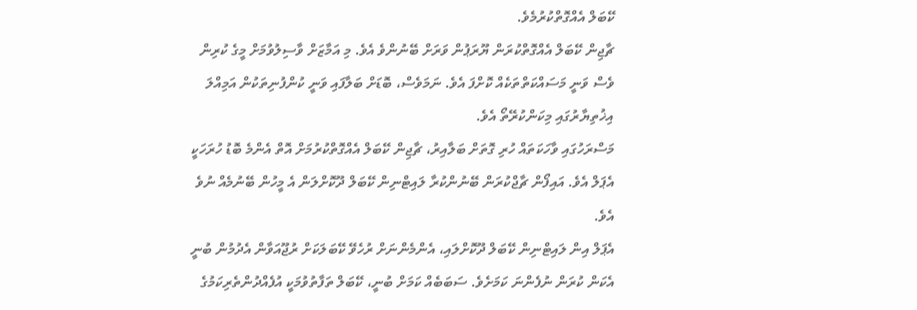ކޭބަލް އެއްގޮތްކުރުމެވެ.
ޗާޖިން ކޭބަލް އެއްގޮތްކުރަން ޔޫރަޕުން ވަރަށް ބޭނުންވެ އެވެ. މި އަމާޒަށް ވާސިލުވުމަށް މީގެ ކުރިން ވެސް ވަނީ މަސައްކަތްތަކެއް ކޮށްފަ އެވެ. ނަމަވެސް، ބޮޑަށް ބަލާފައި ވަނީ ކުންފުނިތަކުން އަމިއްލަ އިޚުތިޔާރުގައި މިކަންކުރޭތޯ އެވެ.
މަސްރަހުގައި ވާހަކަތައް ހުރި ގޮތަށް ބަލާއިރު، ޗާޖިން ކޭބަލް އެއްގޮތްކުރުމަށް އޮތް އެންމެ ބޮޑު ހުރަހަކީ އެޕަލް އެވެ. އައިފޯން ޗާޖްކުރަން ބޭނުންކުރާ ލައިޓްނިން ކޭބަލް ދޫކޮށްލަން އެ މީހުން ބޭނުމެއް ނުވެ އެވެ.
އެޕަލް އިން ލައިޓްނިން ކޭބަލް ދޫކޮށްލައި، އެންމެންނަށް ރުހެވޭ ކޭބަލަކަށް ރުޖޫއަވާން އެދުމުން ބުނީ އެކަން ކުރަން ނުފެންނަ ކަމަށެވެ. ސަބަބެއް ކަމަށް ބުނީ، ކޭބަލް ތަފާތުވުމަކީ އުފެއްދުންތެރިކަމުގެ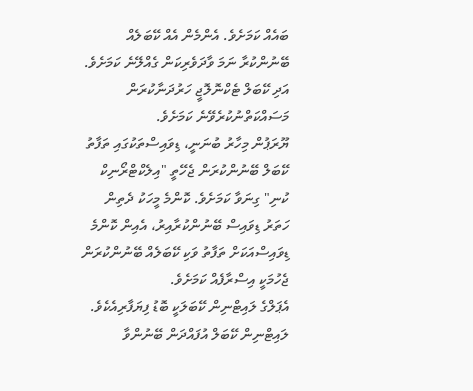ބައެއް ކަމަށެވެ. އެންމެން އެއް ކޭބަލެއް ބޭނުންކުރާ ނަމަ ވާދަވެރިކަން ގެއްލޭނެ ކަމަށެވެ. އަދި ކޭބަލް ޓެކްނޮލޮޖީ ހަރުދަނާކުރަން މަސައްކަތްނުކުރެވޭނެ ކަމަށެވެ.
ޔޫރަޕުން މިހާރު ބުނަނީ، ޑިވައިސްތަކުގައި ތަފާތު ކޭބަލް ބޭނުންކުރަން ޖެހޭތީ "އިލެކްޓްރޯނިކް ކުނި" ގިނަވާ ކަމަށެވެ. ކޮންމެ މީހަކު ދެތިން ހަތަރު ޑިވައިސް ބޭނުންކުރާއިރު، އެއިން ކޮންމެ ޑިވައިސްއަކަށް ތަފާތު ވަކި ކޭބަލެއް ބޭނުންކުރަން ޖެހުމަކީ އިސްރާފެއް ކަމަށެވެ.
އެޕަލްގެ ލައިޓްނިން ކޭބަލަކީ ބޮޑު ފިޔަފާރިއެކެވެ. ލައިޓްނިން ކޭބަލް އުފައްދަން ބޭނުންވާ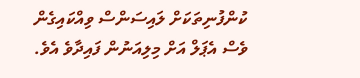ކުންފުނިތަކަށް ލައިސަންސް ވިއްކައިގެން ވެސް އެޕަލް އަށް މިލިއަނުން ފައިދާވެ އެވެ.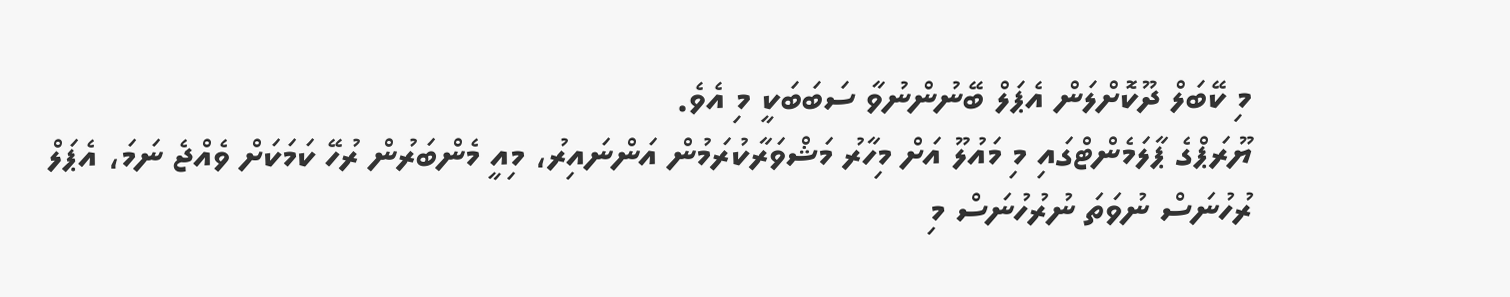މި ކޭބަލް ދޫކޮށްލަން އެޕަލް ބޭނުންނުވާ ސަބަބަކީ މި އެވެ.
ޔޫރަޕްގެ ޕާލަމެންޓްގައި މި މައުލޫ އަށް މިހާރު މަޝްވަރާކުރަމުން އަންނައިރު، މިއީ މެންބަރުން ރުހޭ ކަމަކަށް ވެއްޖެ ނަމަ، އެޕަލް ރުހުނަސް ނުވަތަ ނުރުހުނަސް މި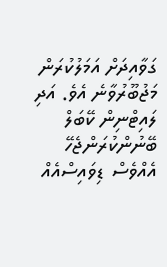ގަވާއިދަށް އަމަލުކުރަން މަޖުބޫރުވާނެ އެވެ. އަދި ލައިޓްނިން ކޭބަލް ބޭނުންކުރަންޖެހޭ އެއްވެސް ޑިވައިސްއެއް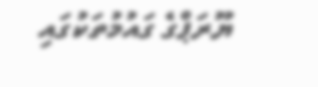ޔޫރަޕްގެ ގައުމުތަކުގައި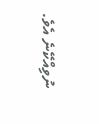ނުވިއްކޭނެ އެވެ.